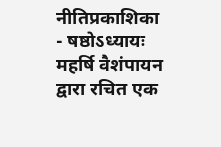नीतिप्रकाशिका - षष्ठोऽध्यायः
महर्षि वैशंपायन द्वारा रचित एक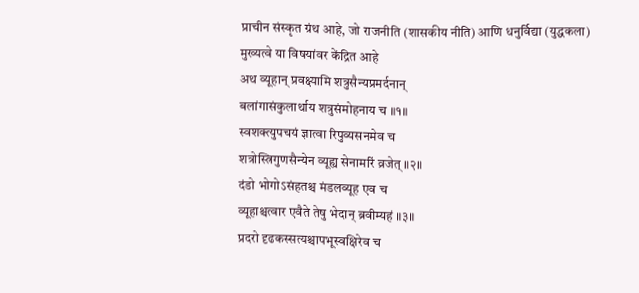प्राचीन संस्कृत ग्रंथ आहे, जो राजनीति (शासकीय नीति) आणि धनुर्विद्या (युद्धकला) मुख्यत्वे या विषयांवर केंद्रित आहे
अथ व्यूहान् प्रवक्ष्यामि शत्रुसैन्यप्रमर्दनान्
बलांगासंकुलार्थाय शत्रुसंमोहनाय च ॥१॥
स्वशक्त्युपचयं ज्ञात्वा रिपुव्यसनमेव च
शत्रोस्त्रिगुणसैन्येन व्यूह्य सेनामरिं व्रजेत् ॥२॥
दंडो भोगोऽसंहतश्च मंडलव्यूह एव च
व्यूहाश्चत्वार एवैते तेषु भेदान् ब्रवीम्यहं ॥३॥
प्रदरो दृढकस्सत्यश्चापभूस्वक्षिरेव च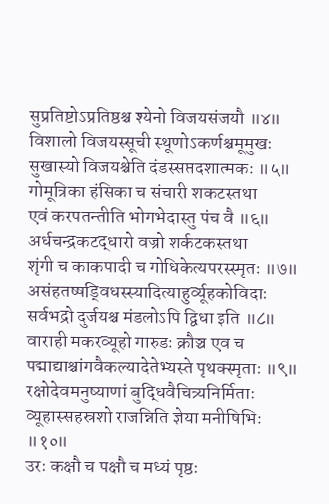सुप्रतिष्टोऽप्रतिष्ठश्च श्येनो विजयसंजयौ ॥४॥
विशालो विजयस्सूची स्थूणोऽकर्णश्चमूमुखः
सुखास्यो विजयश्चेति दंडस्सप्तदशात्मकः ॥५॥
गोमूत्रिका हंसिका च संचारी शकटस्तथा
एवं करपतन्तीति भोगभेदास्तु पंच वै ॥६॥
अर्धचन्द्रकटद्धारो वज्रो शर्कटकस्तथा
शृंगी च काकपादी च गोधिकेत्यपरस्स्मृतः ॥७॥
असंहतष्षड्विधस्स्यादित्याहुर्व्यूहकोविदाः
सर्वभद्रो दुर्जयश्च मंडलोऽपि द्विधा इति ॥८॥
वाराही मकरव्यूहो गारुडः क्रौञ्च एव च
पद्माद्याश्चांगवैकल्यादेतेभ्यस्ते पृथक्स्मृताः ॥९॥
रक्षोदेवमनुष्याणां बुद्धिवैचित्र्यनिर्मिताः
व्यूहास्सहस्रशो राजन्निति ज्ञेया मनीषिभिः ॥१०॥
उरः कक्षौ च पक्षौ च मध्यं पृष्ठः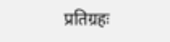प्रतिग्रहः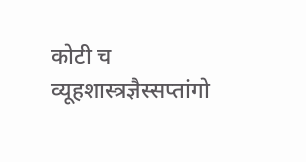कोटी च व्यूहशास्त्रज्ञैस्सप्तांगो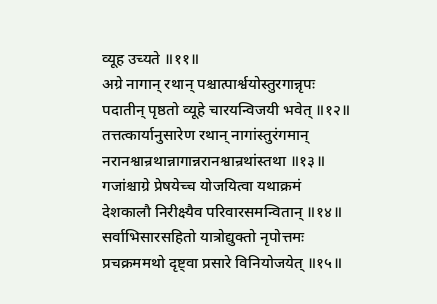व्यूह उच्यते ॥११॥
अग्रे नागान् रथान् पश्चात्पार्श्वयोस्तुरगान्नृपः
पदातीन् पृष्ठतो व्यूहे चारयन्विजयी भवेत् ॥१२॥
तत्तत्कार्यानुसारेण रथान् नागांस्तुरंगमान्
नरानश्वान्रथान्नागान्नरानश्वान्रथांस्तथा ॥१३॥
गजांश्चाग्रे प्रेषयेच्च योजयित्वा यथाक्रमं
देशकालौ निरीक्ष्यैव परिवारसमन्वितान् ॥१४॥
सर्वाभिसारसहितो यात्रोद्युक्तो नृपोत्तमः
प्रचक्रममथो दृष्ट्वा प्रसारे विनियोजयेत् ॥१५॥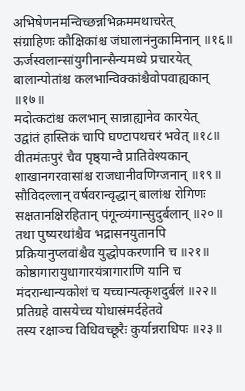अभिषेणनमन्विच्छन्नभिक्रममथाचरेत्
संग्राहिणः कौक्षिकांश्च जंघालानंनुकामिनान् ॥१६॥
ऊर्जस्वलान्सांयुगीनान्सैन्यमध्ये प्रचारयेत्
बालान्पोतांश्च कलभान्विक्कांश्चैवोपवाह्यकान् ॥१७॥
मदोत्कटांश्च कलभान् सान्नाह्यानेव कारयेत्
उद्वांतं हास्तिकं चापि घण्टापथचरं भवेत् ॥१८॥
वीतमंतःपुरं चैव पृष्ठ्यान्वै प्रातिवेश्यकान्
शाखानगरवासांश्च राजधानीवणिग्जनान् ॥१९॥
सौविदल्लान् वर्षवरान्वृद्धान् बालांश्च रोगिणः
सक्षतानक्षिरहितान् पंगून्व्यंगान्सुदुर्बलान् ॥२०॥
तथा पुष्यरथांश्चैव भद्रासनयुतानपि
प्रक्रियानुप्लवांश्चैव युद्धोपकरणानि च ॥२१॥
कोष्ठागारायुधागारयंत्रागाराणि यानि च
मंदरान्धान्यकोशं च यच्चान्यत्कृशदुर्बलं ॥२२॥
प्रतिग्रहे वासयेच्च योधास्रंमर्दहेतवे
तस्य रक्षाञ्च विधिवच्छूरैः कुर्यान्नराधिपः ॥२३॥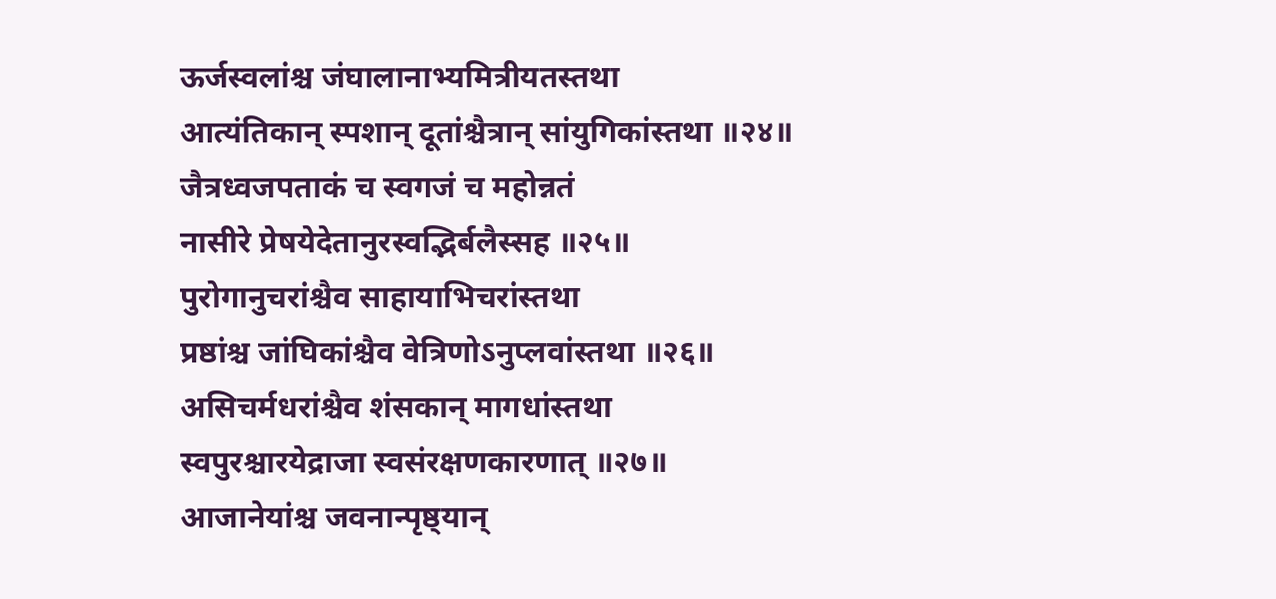ऊर्जस्वलांश्च जंघालानाभ्यमित्रीयतस्तथा
आत्यंतिकान् स्पशान् दूतांश्चैत्रान् सांयुगिकांस्तथा ॥२४॥
जैत्रध्वजपताकं च स्वगजं च महोन्नतं
नासीरे प्रेषयेदेतानुरस्वद्भिर्बलैस्सह ॥२५॥
पुरोगानुचरांश्चैव साहायाभिचरांस्तथा
प्रष्ठांश्च जांघिकांश्चैव वेत्रिणोऽनुप्लवांस्तथा ॥२६॥
असिचर्मधरांश्चैव शंसकान् मागधांस्तथा
स्वपुरश्चारयेद्राजा स्वसंरक्षणकारणात् ॥२७॥
आजानेयांश्च जवनान्पृष्ठ्यान्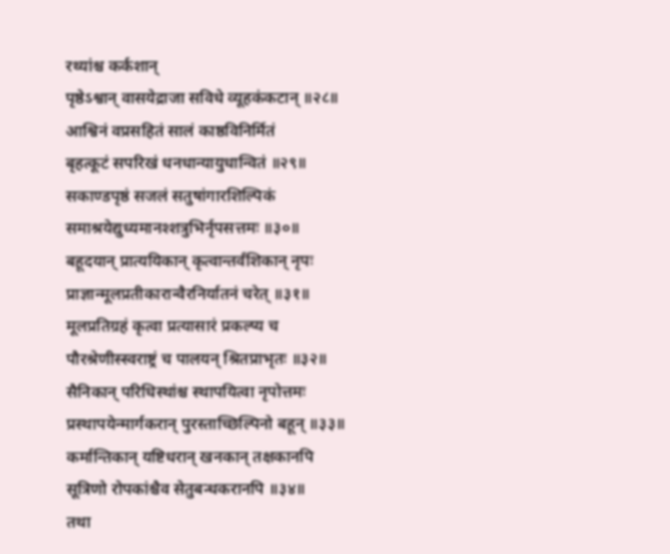रथ्यांश्च कर्कशान्
पृष्ठेऽश्वान् वासयेद्राजा सविधे व्यूहकंकटान् ॥२८॥
आश्विनं वप्रसहितं सालं काष्ठविनिर्मितं
बृहत्कूटं सपरिखं धनधान्यायुधान्वितं ॥२९॥
सकाण्डपृष्ठं सजलं सतुषांगारशिल्पिकं
समाश्रयेद्युध्यमानश्शत्रुभिर्नृपसत्तमः ॥३०॥
बहूदयान् प्रात्ययिकान् कृत्वान्तर्वंशिकान् नृपः
प्राज्ञान्मूलप्रतीकारान्वैरनिर्यातनं चरेत् ॥३१॥
मूलप्रतिग्रहं कृत्वा प्रत्यासारं प्रकल्प्य च
पौरश्रेणीस्स्वराष्ट्रं च पालयन् श्रितप्राभृतः ॥३२॥
सैनिकान् परिधिस्थांश्च स्थापयित्वा नृपोत्तमः
प्रस्थापयेन्मार्गकरान् पुरस्ताच्छिल्पिनो बहून् ॥३३॥
कर्मान्तिकान् यष्टिधरान् खनकान् तक्षकानपि
सूत्रिणो रोपकांश्चैव सेतुबन्धकरानपि ॥३४॥
तथा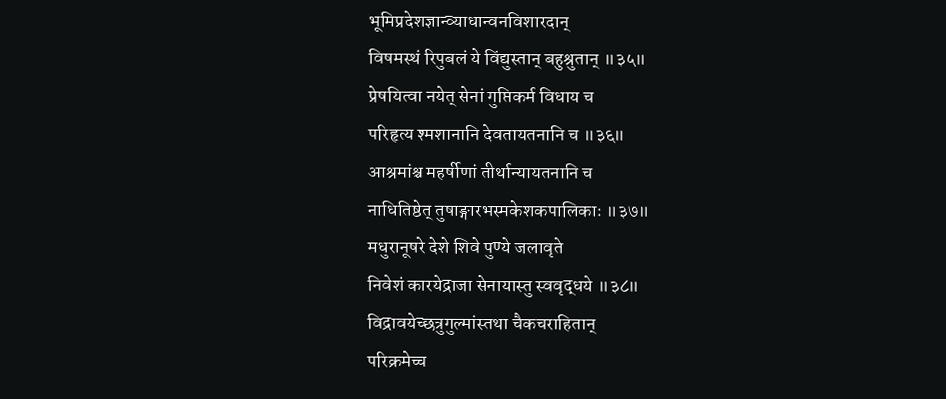भूमिप्रदेशज्ञान्व्याधान्वनविशारदान्
विषमस्थं रिपुबलं ये विंद्युस्तान् बहुश्रुतान् ॥३५॥
प्रेषयित्वा नयेत् सेनां गुप्तिकर्म विधाय च
परिहृत्य श्मशानानि देवतायतनानि च ॥३६॥
आश्रमांश्च महर्षीणां तीर्थान्यायतनानि च
नाधितिष्ठेत् तुषाङ्गारभस्मकेशकपालिकाः ॥३७॥
मधुरानूषरे देशे शिवे पुण्ये जलावृते
निवेशं कारयेद्राजा सेनायास्तु स्ववृद्धये ॥३८॥
विद्रावयेच्छत्रुगुल्मांस्तथा चैकचराहितान्
परिक्रमेच्च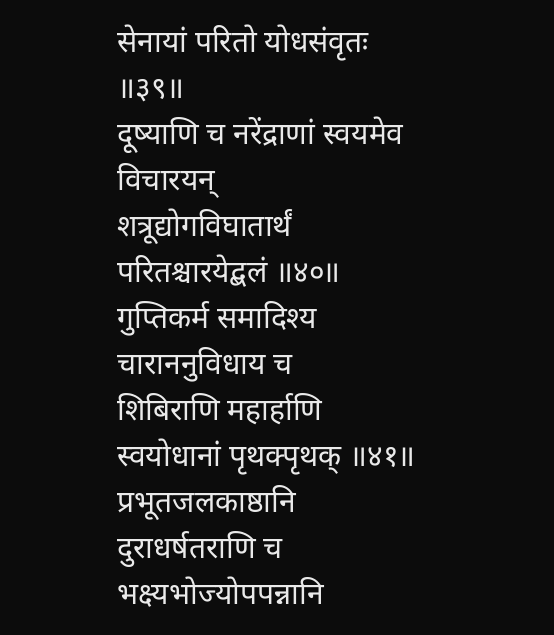सेनायां परितो योधसंवृतः ॥३९॥
दूष्याणि च नरेंद्राणां स्वयमेव विचारयन्
शत्रूद्योगविघातार्थं परितश्चारयेद्बलं ॥४०॥
गुप्तिकर्म समादिश्य चाराननुविधाय च
शिबिराणि महार्हाणि स्वयोधानां पृथक्पृथक् ॥४१॥
प्रभूतजलकाष्ठानि दुराधर्षतराणि च
भक्ष्यभोज्योपपन्नानि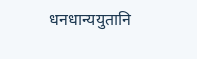धनधान्ययुतानि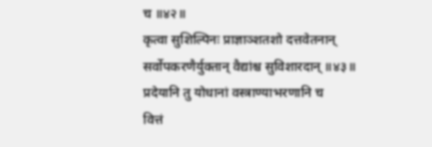च ॥४२॥
कृत्वा सुशिल्पिनः प्राज्ञाञ्शतशो दत्तवेतनान्
सर्वोपकरणैर्युक्तान् वैद्यांश्च सुविशारदान् ॥४३॥
प्रदेयानि तु योधानां वस्त्राण्याभरणानि च
वित्तं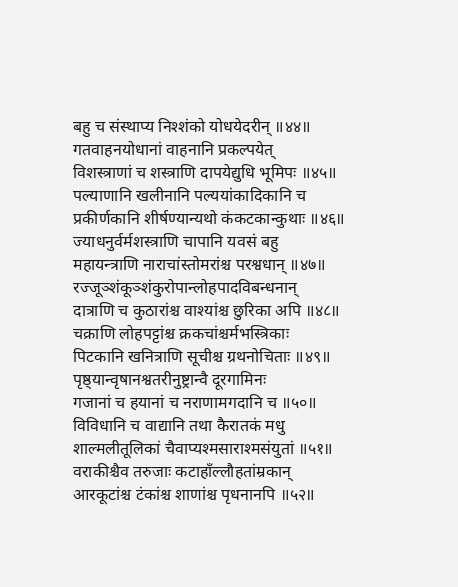बहु च संस्थाप्य निश्शंको योधयेदरीन् ॥४४॥
गतवाहनयोधानां वाहनानि प्रकल्पयेत्
विशस्त्राणां च शस्त्राणि दापयेद्युधि भूमिपः ॥४५॥
पल्याणानि खलीनानि पल्ययांकादिकानि च
प्रकीर्णकानि शीर्षण्यान्यथो कंकटकान्कुथाः ॥४६॥
ज्याधनुर्वर्मशस्त्राणि चापानि यवसं बहु
महायन्त्राणि नाराचांस्तोमरांश्च परश्वधान् ॥४७॥
रज्जूञ्शंकूञ्शंकुरोपान्लोहपादविबन्धनान्
दात्राणि च कुठारांश्च वाश्यांश्च छुरिका अपि ॥४८॥
चक्राणि लोहपट्टांश्च क्रकचांश्चर्मभस्त्रिकाः
पिटकानि खनित्राणि सूचीश्च ग्रथनोचिताः ॥४९॥
पृष्ठ्यान्वृषानश्वतरीनुष्ट्रान्वै दूरगामिनः
गजानां च हयानां च नराणामगदानि च ॥५०॥
विविधानि च वाद्यानि तथा कैरातकं मधु
शाल्मलीतूलिकां चैवाप्यश्मसाराश्मसंयुतां ॥५१॥
वराकीश्चैव तरुजाः कटाहाँल्लौहतांम्रकान्
आरकूटांश्च टंकांश्च शाणांश्च पृधनानपि ॥५२॥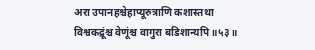अरा उपानहश्चेहाप्यूरुत्राणि कशास्तथा
विश्वकद्रूंश्च वेणूंश्च वागुरा बडिशान्यपि ॥५३॥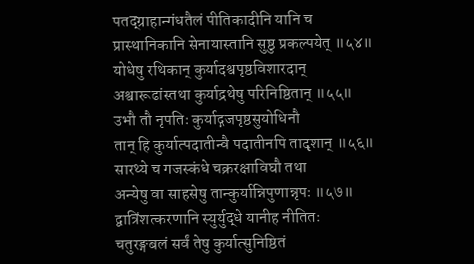पतद्ग्राहान्गंधतैलं पीतिकादीनि यानि च
प्रास्थानिकानि सेनायास्तानि सुष्ठु प्रकल्पयेत् ॥५४॥
योधेषु रथिकान् कुर्यादश्वपृष्ठविशारदान्
अश्वारूढांस्तथा कुर्याद्रथेषु परिनिष्ठितान् ॥५५॥
उभौ तौ नृपतिः कुर्याद्गजपृष्ठसुयोधिनौ
तान् हि कुर्यात्पदातीन्वै पदातीनपि तादृशान् ॥५६॥
सारथ्ये च गजस्कंधे चक्ररक्षाविघौ तथा
अन्येषु वा साहसेषु तान्कुर्यान्निपुणान्नृपः ॥५७॥
द्वात्रिंशत्करणानि स्युर्युद्धे यानीह नीतितः
चतुरङ्गबलं सर्वं तेषु कुर्यात्सुनिष्ठितं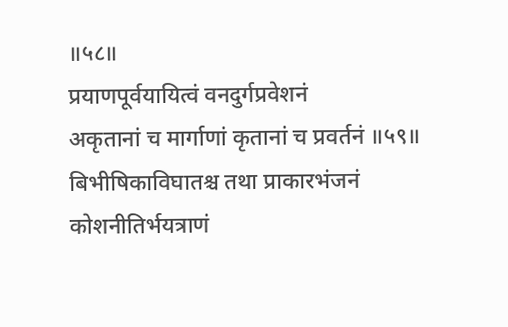॥५८॥
प्रयाणपूर्वयायित्वं वनदुर्गप्रवेशनं
अकृतानां च मार्गाणां कृतानां च प्रवर्तनं ॥५९॥
बिभीषिकाविघातश्च तथा प्राकारभंजनं
कोशनीतिर्भयत्राणं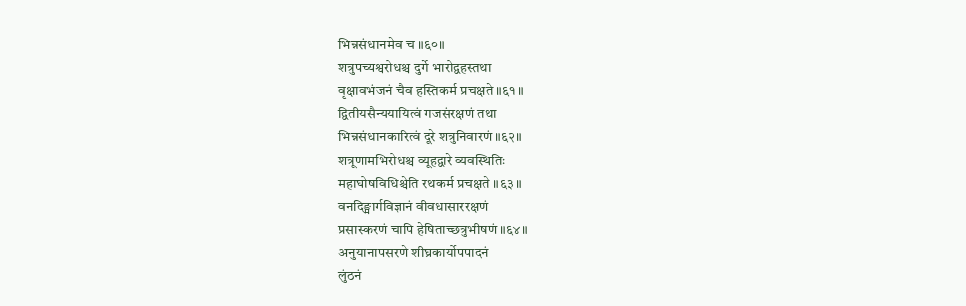भिन्नसंधानमेव च ॥६०॥
शत्रुपच्यश्वरोधश्च दुर्गे भारोद्वहस्तथा
वृक्षावभंजनं चैव हस्तिकर्म प्रचक्षते ॥६१॥
द्वितीयसैन्ययायित्वं गजसंरक्षणं तथा
भिन्नसंधानकारित्वं दूरे शत्रुनिवारणं ॥६२॥
शत्रूणामभिरोधश्च व्यूहद्वारे व्यवस्थितिः
महाघोषविधिश्चेति रथकर्म प्रचक्षते ॥६३॥
वनदिङ्मार्गविज्ञानं वीवधासाररक्षणं
प्रसास्करणं चापि हेषिताच्छत्रुभीषणं ॥६४॥
अनुयानापसरणे शीघ्रकार्योपपादनं
लुंठनं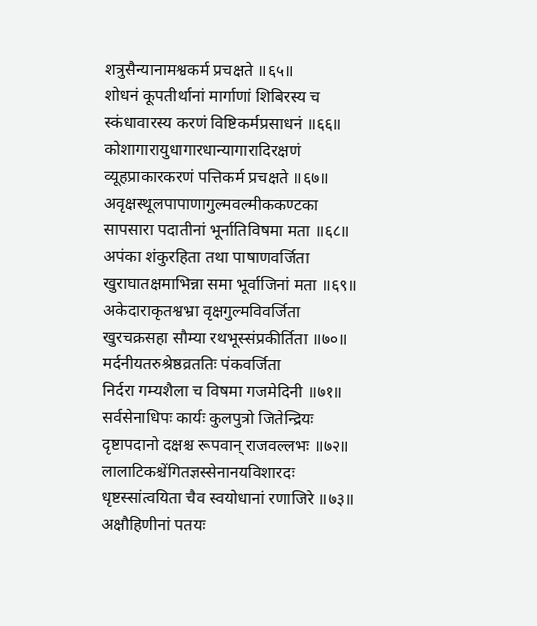शत्रुसैन्यानामश्वकर्म प्रचक्षते ॥६५॥
शोधनं कूपतीर्थानां मार्गाणां शिबिरस्य च
स्कंधावारस्य करणं विष्टिकर्मप्रसाधनं ॥६६॥
कोशागारायुधागारधान्यागारादिरक्षणं
व्यूहप्राकारकरणं पत्तिकर्म प्रचक्षते ॥६७॥
अवृक्षस्थूलपापाणागुल्मवल्मीककण्टका
सापसारा पदातीनां भूर्नातिविषमा मता ॥६८॥
अपंका शंकुरहिता तथा पाषाणवर्जिता
खुराघातक्षमाभिन्ना समा भूर्वाजिनां मता ॥६९॥
अकेदाराकृतश्वभ्रा वृक्षगुल्मविवर्जिता
खुरचक्रसहा सौम्या रथभूस्संप्रकीर्तिता ॥७०॥
मर्दनीयतरुश्रेष्ठव्रततिः पंकवर्जिता
निर्दरा गम्यशैला च विषमा गजमेदिनी ॥७१॥
सर्वसेनाधिपः कार्यः कुलपुत्रो जितेन्द्रियः
दृष्टापदानो दक्षश्च रूपवान् राजवल्लभः ॥७२॥
लालाटिकश्चेंगितज्ञस्सेनानयविशारदः
धृष्टस्सांत्वयिता चैव स्वयोधानां रणाजिरे ॥७३॥
अक्षौहिणीनां पतयः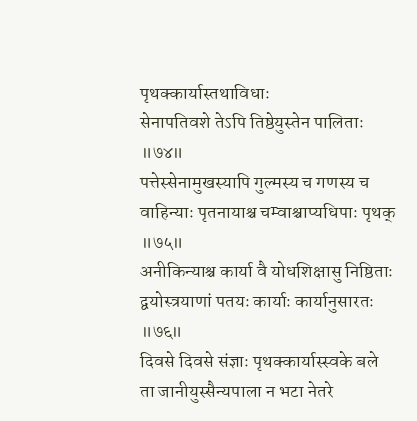पृथक्कार्यास्तथाविधाः
सेनापतिवशे तेऽपि तिष्ठेयुस्तेन पालिताः ॥७४॥
पत्तेस्सेनामुखस्यापि गुल्मस्य च गणस्य च
वाहिन्याः पृतनायाश्च चम्वाश्चाप्यधिपाः पृथक् ॥७५॥
अनीकिन्याश्च कार्या वै योधशिक्षासु निष्ठिताः
द्वयोस्त्रयाणां पतयः कार्याः कार्यानुसारतः ॥७६॥
दिवसे दिवसे संज्ञाः पृथक्कार्यास्स्वके बले
ता जानीयुस्सैन्यपाला न भटा नेतरे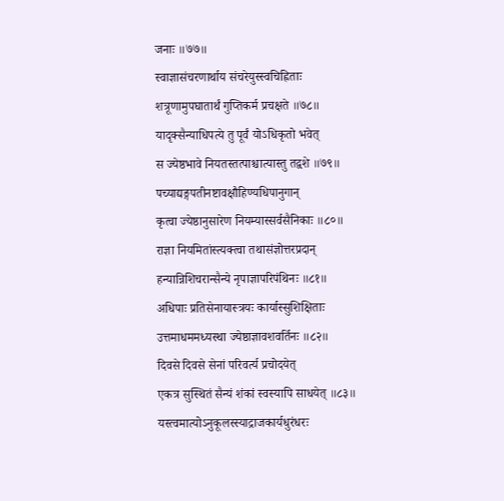जनाः ॥७७॥
स्वाज्ञासंचरणार्थाय संचरेयुस्स्वचिह्निताः
शत्रूणामुपघातार्थं गुप्तिकर्म प्रचक्षते ॥७८॥
यादृक्सैन्याधिपत्ये तु पूर्वं योऽधिकृतो भवेत्
स ज्येष्ठभावे नियतस्तत्पाश्चात्यास्तु तद्वशे ॥७९॥
पच्याद्यङ्गपतीनष्टावक्षौहिण्यधिपानुगान्
कृत्वा ज्येष्ठानुसारेण नियम्यास्सर्वसैनिकाः ॥८०॥
राज्ञा नियमितांस्त्यक्त्वा तथासंज्ञोत्तरप्रदान्
हन्यान्निशिचरान्सैन्ये नृपाज्ञापरिपंथिनः ॥८१॥
अधिपाः प्रतिसेनायास्त्रयः कार्यास्सुशिक्षिताः
उत्तमाधममध्यस्था ज्येष्ठाज्ञावशवर्तिनः ॥८२॥
दिवसे दिवसे सेनां परिवर्त्य प्रचोदयेत्
एकत्र सुस्थितं सैन्यं शंकां स्वस्यापि साधयेत् ॥८३॥
यस्त्वमात्योऽनुकूलस्स्याद्राजकार्यधुरंधरः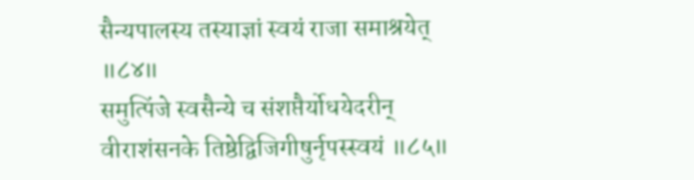सैन्यपालस्य तस्याज्ञां स्वयं राजा समाश्रयेत् ॥८४॥
समुत्पिंजे स्वसैन्ये च संशप्तैर्योधयेदरीन्
वीराशंसनके तिष्ठेद्विजिगीषुर्नृपस्स्वयं ॥८५॥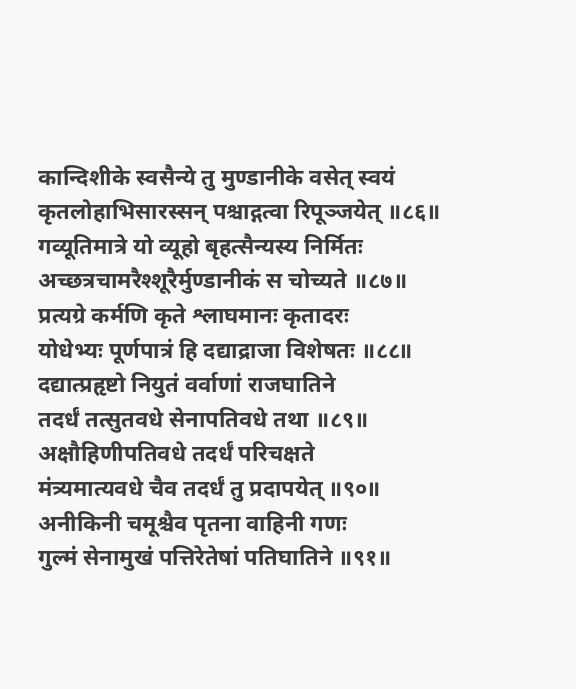कान्दिशीके स्वसैन्ये तु मुण्डानीके वसेत् स्वयं
कृतलोहाभिसारस्सन् पश्चाद्गत्वा रिपूञ्जयेत् ॥८६॥
गव्यूतिमात्रे यो व्यूहो बृहत्सैन्यस्य निर्मितः
अच्छत्रचामरैश्शूरैर्मुण्डानीकं स चोच्यते ॥८७॥
प्रत्यग्रे कर्मणि कृते श्लाघमानः कृतादरः
योधेभ्यः पूर्णपात्रं हि दद्याद्राजा विशेषतः ॥८८॥
दद्यात्प्रहृष्टो नियुतं वर्वाणां राजघातिने
तदर्धं तत्सुतवधे सेनापतिवधे तथा ॥८९॥
अक्षौहिणीपतिवधे तदर्धं परिचक्षते
मंत्र्यमात्यवधे चैव तदर्धं तु प्रदापयेत् ॥९०॥
अनीकिनी चमूश्चैव पृतना वाहिनी गणः
गुल्मं सेनामुखं पत्तिरेतेषां पतिघातिने ॥९१॥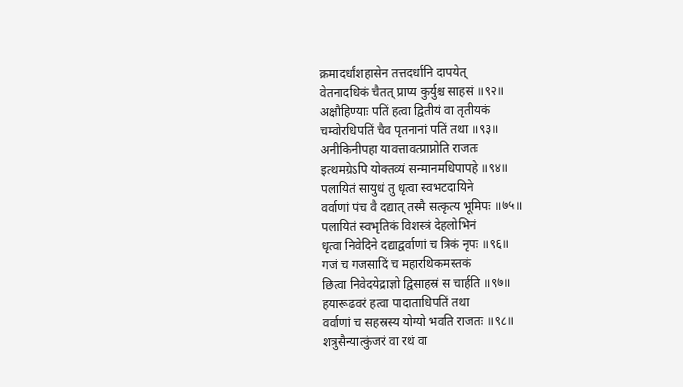क्रमादर्धांशहासेन तत्तदर्धानि दापयेत्
वेतनादधिकं चैतत् प्राप्य कुर्युश्च साहसं ॥९२॥
अक्षौहिण्याः पतिं हत्वा द्वितीयं वा तृतीयकं
चम्वोरधिपतिं चैव पृतनानां पतिं तथा ॥९३॥
अनीकिनीपहा यावत्तावत्प्राप्नोति राजतः
इत्थमग्रेऽपि योक्तव्यं सन्मानमधिपापहे ॥९४॥
पलायितं सायुधं तु धृत्वा स्वभटदायिने
वर्वाणां पंच वै दद्यात् तस्मै सत्कृत्य भूमिपः ॥७५॥
पलायितं स्वभृतिकं विशस्त्रं देहलोभिनं
धृत्वा निवेदिने दद्याद्वर्वाणां च त्रिकं नृपः ॥९६॥
गजं च गजसादिं च महारथिकमस्तकं
छित्वा निवेदयेद्राज्ञो द्विसाहस्रं स चार्हति ॥९७॥
हयारूढवरं हत्वा पादाताधिपतिं तथा
वर्वाणां च सहस्रस्य योग्यो भवति राजतः ॥९८॥
शत्रुसैन्यात्कुंजरं वा रथं वा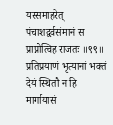यस्समाहरेत्
पंचाशद्वर्वसंमानं स प्राप्नोत्विह राजतः ॥९९॥
प्रतिप्रयाणं भृत्यानां भक्तं देयं स्थितौ न हि
मार्गायासं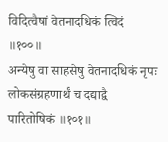विदित्वैषां वेतनादधिकं त्विदं ॥१००॥
अन्येषु वा साहसेषु वेतनादधिकं नृपः
लोकसंग्रहणार्थं च दद्याद्वै पारितोषिकं ॥१०१॥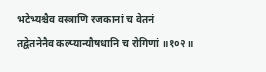भटेभ्यश्चैव वस्त्राणि रजकानां च वेतनं
तद्वेतनेनैव कल्प्यान्यौषधानि च रोगिणां ॥१०२॥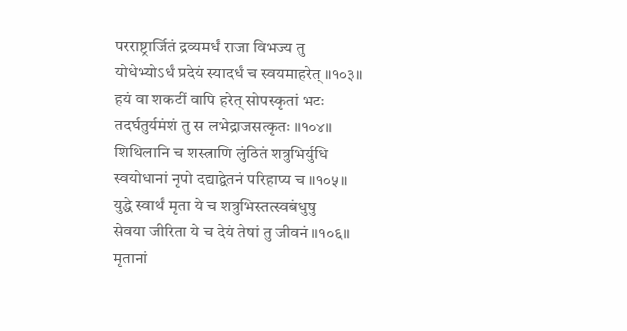परराष्ट्रार्जितं द्रव्यमर्धं राजा विभज्य तु
योधेभ्योऽर्धं प्रदेयं स्यादर्धं च स्वयमाहरेत् ॥१०३॥
हयं वा शकटीं वापि हरेत् सोपस्कृतां भटः
तदर्घतुर्यमंशं तु स लभेद्राजसत्कृतः ॥१०४॥
शिथिलानि च शस्त्राणि लुंठितं शत्रुभिर्युधि
स्वयोधानां नृपो दद्याद्वेतनं परिहाप्य च ॥१०५॥
युद्धे स्वार्थं मृता ये च शत्रुभिस्तत्स्वबंधुषु
सेवया जीरिता ये च देयं तेषां तु जीवनं ॥१०६॥
मृतानां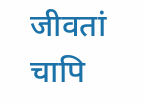जीवतां चापि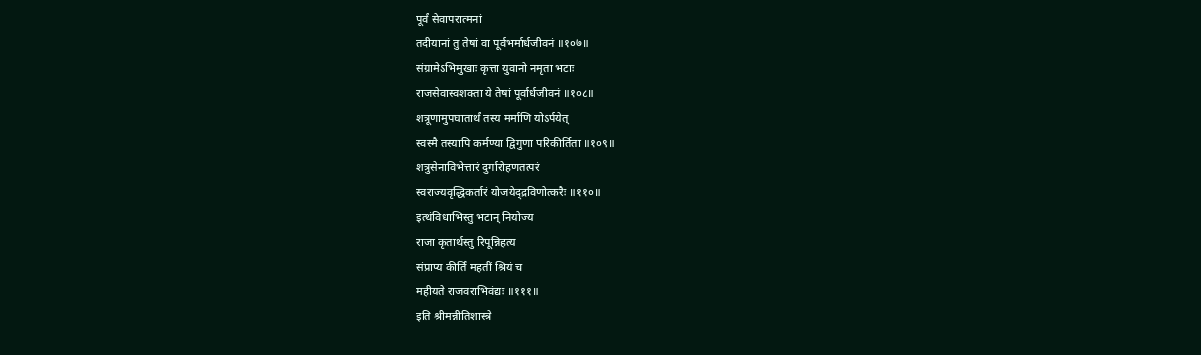पूर्वं सेवापरात्मनां
तदीयानां तु तेषां वा पूर्वभर्मार्धजीवनं ॥१०७॥
संग्रामेऽभिमुखाः कृत्ता युवानो नमृता भटाः
राजसेवास्वशक्ता ये तेषां पूर्वार्धजीवनं ॥१०८॥
शत्रूणामुपघातार्थं तस्य मर्माणि योऽर्पयेत्
स्वस्मै तस्यापि कर्मण्या द्विगुणा परिकीर्तिता ॥१०९॥
शत्रुसेनाविभेत्तारं दुर्गारोहणतत्परं
स्वराज्यवृद्धिकर्तारं योजयेद्द्रविणोत्करैः ॥११०॥
इत्थंविधाभिस्तु भटान् नियोज्य
राजा कृतार्थस्तु रिपून्निहत्य
संप्राप्य कीर्तिं महतीं श्रियं च
महीयते राजवराभिवंद्यः ॥१११॥
इति श्रीमन्नीतिशास्त्रे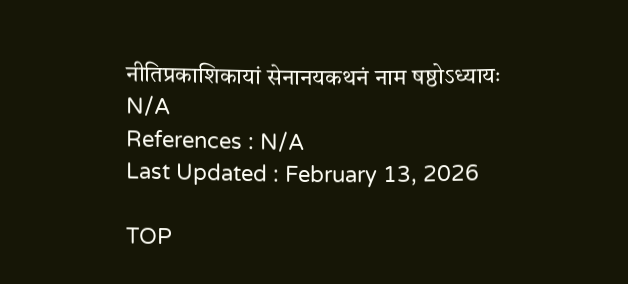नीतिप्रकाशिकायां सेनानयकथनं नाम षष्ठोऽध्यायः
N/A
References : N/A
Last Updated : February 13, 2026

TOP